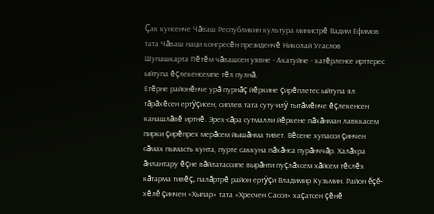Çак кунсенче Чăваш Республикин культура министрĕ Вадим Ефимов тата Чăваш наци конгресĕн президенчĕ Николай Угаслов Шупашкарта Пĕтĕм чăвашсен уявне - Акатуйне - хатĕрленсе ирттерес ыйтупа ĕçлекенсемпе тĕл пулнă.
Етĕрне районĕнче урă пурнăç йĕркине çирĕплетес ыйтупа ял тăрăхĕсен ертÿçисен, сиплев тата суту-илÿ тытăмĕнче ĕçлекенсен канашлăвĕ иртнĕ. Эрех-сăра сутмалли йĕркене пăхăнман лавккасем пирки çирĕпрех мерăсем йышăнма тивет. Вĕсене хупасси çинчен сăмах пымасть кунта, пурте саккуна пăхăнса пурăнччăр. Халăхра ăнлантару ĕçне вăйлатассипе вырăнти пуçлăхсем хăйсем тĕслĕх кăтарма тивĕç, палăртрĕ район ертÿçи Владимир Кузьмин. Район ĕçĕ-хĕлĕ çинчен «Хыпар» тата «Хресчен Сасси» хаçатсен çĕнĕ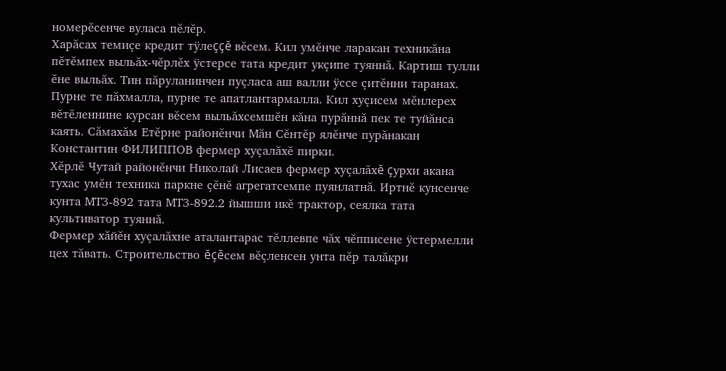номерĕсенче вуласа пĕлĕр.
Харăсах темиçе кредит тÿлеççĕ вĕсем. Кил умĕнче ларакан техникăна пĕтĕмпех выльăх-чĕрлĕх ÿстерсе тата кредит укçипе туяннă. Картиш тулли ĕне выльăх. Тин пăруланинчен пуçласа аш валли ÿссе çитĕнни таранах. Пурне те пăхмалла, пурне те апатлантармалла. Кил хуçисем мĕнлерех вĕтĕленнине курсан вĕсем выльăхсемшĕн кăна пурăннă пек те туйăнса каять. Сăмахăм Етĕрне районĕнчи Мăн Сĕнтĕр ялĕнче пурăнакан Константин ФИЛИППОВ фермер хуçалăхĕ пирки.
Хĕрлĕ Чутай районĕнчи Николай Лисаев фермер хуçалăхĕ çурхи акана тухас умĕн техника паркне çĕнĕ агрегатсемпе пуянлатнă. Иртнĕ кунсенче кунта МТЗ-892 тата МТЗ-892.2 йышши икĕ трактор, сеялка тата культиватор туяннă.
Фермер хăйĕн хуçалăхне аталантарас тĕллевпе чăх чĕпписене ÿстермелли цех тăвать. Строительство ĕçĕсем вĕçленсен унта пĕр талăкри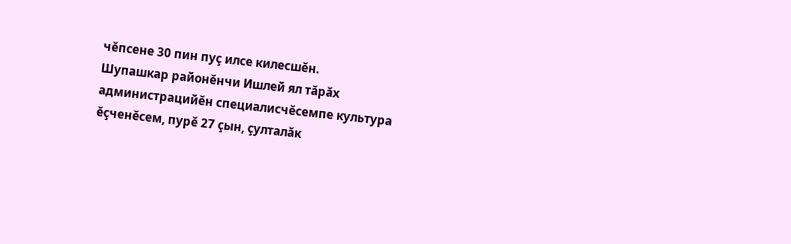чĕпсене 30 пин пуç илсе килесшĕн.
Шупашкар районĕнчи Ишлей ял тăрăх администрацийĕн специалисчĕсемпе культура ĕçченĕсем, пурĕ 27 çын, çулталăк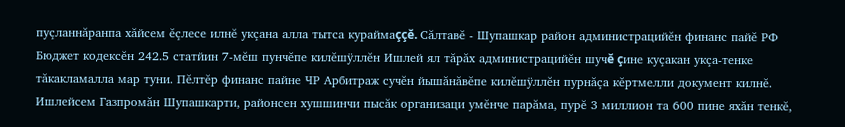пуçланнăранпа хăйсем ĕçлесе илнĕ укçана алла тытса кураймаççĕ. Сăлтавĕ - Шупашкар район администрацийĕн финанс пайĕ РФ Бюджет кодексĕн 242.5 статйин 7-мĕш пунчĕпе килĕшÿллĕн Ишлей ял тăрăх администрацийĕн шучĕ çине куçакан укçа-тенке тăкакламалла мар туни. Пĕлтĕр финанс пайне ЧР Арбитраж сучĕн йышăнăвĕпе килĕшÿллĕн пурнăçа кĕртмелли документ килнĕ. Ишлейсем Газпромăн Шупашкарти, районсен хушшинчи пысăк организаци умĕнче парăма, пурĕ 3 миллион та 600 пине яхăн тенкĕ,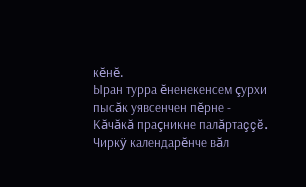кĕнĕ.
Ыран турра ĕненекенсем çурхи пысăк уявсенчен пĕрне - Кăчăкă праçникне палăртаççĕ. Чиркÿ календарĕнче вăл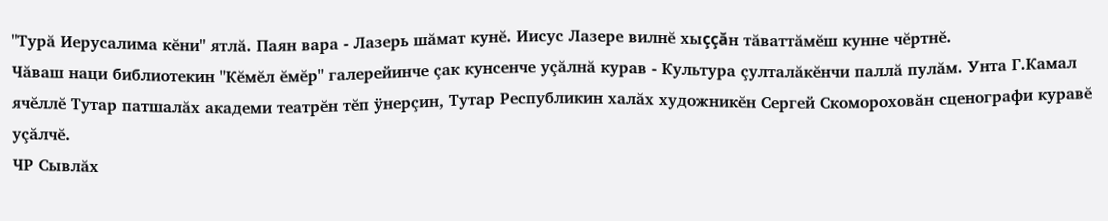"Турă Иерусалима кĕни" ятлă. Паян вара - Лазерь шăмат кунĕ. Иисус Лазере вилнĕ хыççăн тăваттăмĕш кунне чĕртнĕ.
Чăваш наци библиотекин "Кĕмĕл ĕмĕр" галерейинче çак кунсенче уçăлнă курав - Культура çулталăкĕнчи паллă пулăм. Унта Г.Камал ячĕллĕ Тутар патшалăх академи театрĕн тĕп ÿнерçин, Тутар Республикин халăх художникĕн Сергей Скомороховăн сценографи куравĕ уçăлчĕ.
ЧР Сывлăх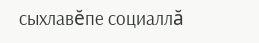сыхлавĕпе социаллă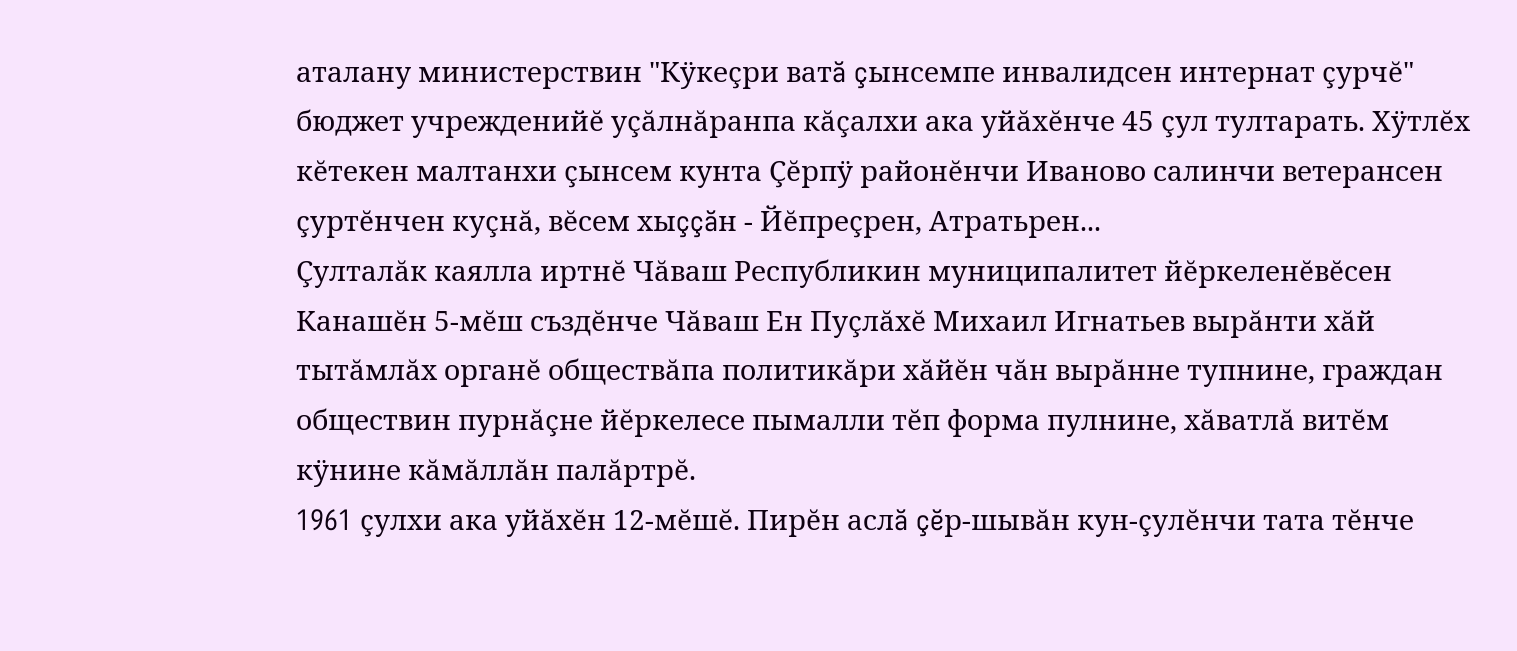аталану министерствин "Кÿкеçри ватă çынсемпе инвалидсен интернат çурчĕ" бюджет учрежденийĕ уçăлнăранпа кăçалхи ака уйăхĕнче 45 çул тултарать. Хÿтлĕх кĕтекен малтанхи çынсем кунта Çĕрпÿ районĕнчи Иваново салинчи ветерансен çуртĕнчен куçнă, вĕсем хыççăн - Йĕпреçрен, Атратьрен...
Çулталăк каялла иртнĕ Чăваш Республикин муниципалитет йĕркеленĕвĕсен Канашĕн 5-мĕш създĕнче Чăваш Ен Пуçлăхĕ Михаил Игнатьев вырăнти хăй тытăмлăх органĕ обществăпа политикăри хăйĕн чăн вырăнне тупнине, граждан обществин пурнăçне йĕркелесе пымалли тĕп форма пулнине, хăватлă витĕм кÿнине кăмăллăн палăртрĕ.
1961 çулхи ака уйăхĕн 12-мĕшĕ. Пирĕн аслă çĕр-шывăн кун-çулĕнчи тата тĕнче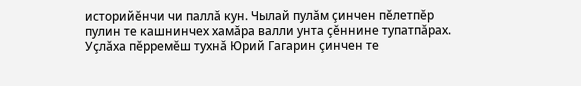историйĕнчи чи паллă кун. Чылай пулăм çинчен пĕлетпĕр пулин те кашнинчех хамăра валли унта çĕннине тупатпăрах. Уçлăха пĕрремĕш тухнă Юрий Гагарин çинчен те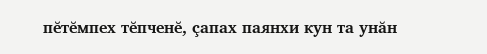пĕтĕмпех тĕпченĕ, çапах паянхи кун та унăн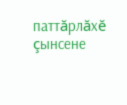паттăрлăхĕ çынсене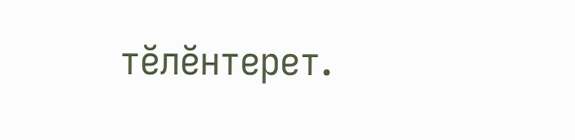тĕлĕнтерет.